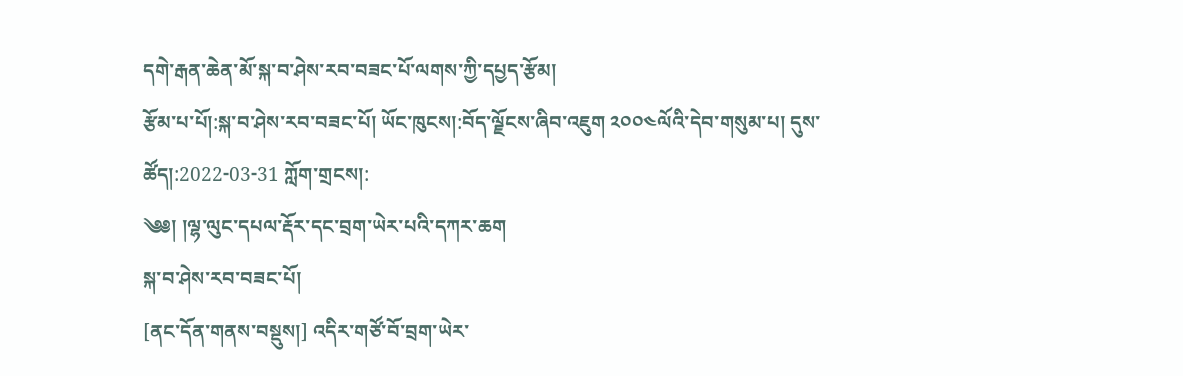དགེ་རྒན་ཆེན་མོ་སྐ་བ་ཤེས་རབ་བཟང་པོ་ལགས་ཀྱི་དཔྱད་རྩོམ།
རྩོམ་པ་པོ།:སྐ་བ་ཤེས་རབ་བཟང་པོ། ཡོང་ཁུངས།:བོད་ལྗོངས་ཞིབ་འཇུག ༢༠༠༤ལོའི་དེབ་གསུམ་པ། དུས་ཚོད།:2022-03-31 ཀློག་གྲངས།:
༄༅། །ལྷ་ལུང་དཔལ་རྡོར་དང་བྲག་ཡེར་པའི་དཀར་ཆག
སྐ་བ་ཤེས་རབ་བཟང་པོ།
[ནང་དོན་གནས་བསྡུས།] འདིར་གཙོ་བོ་བྲག་ཡེར་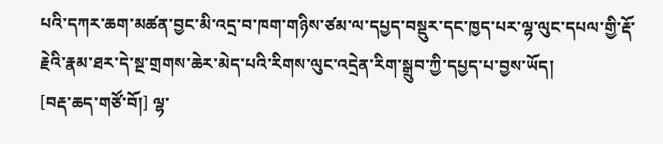པའི་དཀར་ཆག་མཚན་བྱང་མི་འདྲ་བ་ཁག་གཉིས་ཙམ་ལ་དཔྱད་བསྡུར་དང་ཁྱད་པར་ལྷ་ལུང་དཔལ་གྱི་རྡོ་རྗེའི་རྣམ་ཐར་དེ་སྔ་གྲགས་ཆེར་མེད་པའི་རིགས་ལུང་འདྲེན་རིག་སྒྲུབ་ཀྱི་དཔྱད་པ་བྱས་ཡོད།
[བརྡ་ཆད་གཙོ་བོ།] ལྷ་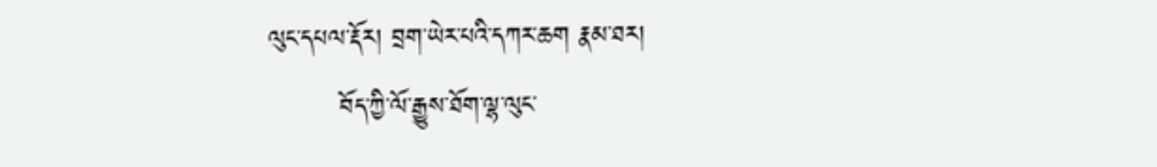ལུང་དཔལ་རྡོར། བྲག་ཡེར་པའི་དཀར་ཆག རྣམ་ཐར།
        བོད་ཀྱི་ལོ་རྒྱུས་ཐོག་ལྷ་ལུང་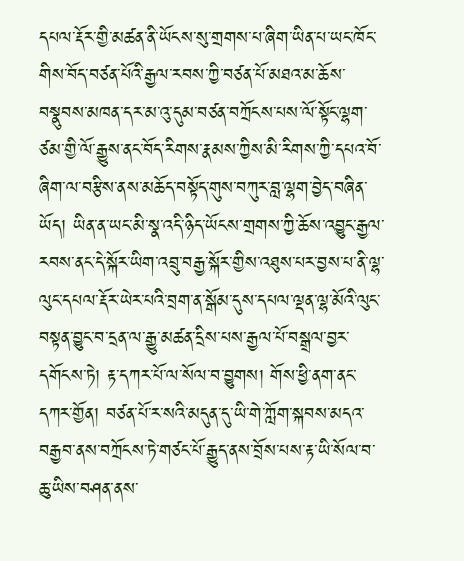དཔལ་རྡོར་གྱི་མཚན་ནི་ཡོངས་སུ་གྲགས་པ་ཞིག་ཡིན་པ་ཡང་ཁོང་གིས་བོད་བཙན་པོའི་རྒྱལ་རབས་ཀྱི་བཙན་པོ་མཐའ་མ་ཆོས་བསྣུབས་མཁན་དར་མ་འུ་དུམ་བཙན་བཀྲོངས་པས་ལོ་སྟོང་ལྷག་ཙམ་གྱི་ལོ་རྒྱུས་ནང་བོད་རིགས་རྣམས་ཀྱིས་མི་རིགས་ཀྱི་དཔའ་བོ་ཞིག་ལ་བརྩིས་ནས་མཆོད་བསྟོད་གུས་བཀུར་བླ་ལྷག་བྱེད་བཞིན་ཡོད། ཡིན་ན་ཡང་མི་སྣ་འདི་ཉིད་ཡོངས་གྲགས་ཀྱི་ཆོས་འབྱུང་རྒྱལ་རབས་ནང་དེ་སྐོར་ཡིག་འབྲུ་བརྒྱ་སྐོར་གྱིས་འཐུས་པར་བྱས་པ་ནི་ལྷ་ལུང་དཔལ་རྡོར་ཡེར་པའི་བྲག་ན་སྒོམ་དུས་དཔལ་ལྡན་ལྷ་མོའི་ལུང་བསྟན་བྱུང་བ་དྲན་ལ་རྒྱུ་མཚན་དྲིས་པས་རྒྱལ་པོ་བསྒྲལ་བྱར་དགོངས་ཏེ། རྟ་དཀར་པོ་ལ་སོལ་བ་བྱུགས། གོས་ཕྱི་ནག་ནང་དཀར་གྱོན། བཙན་པོ་ར་སའི་མདུན་དུ་ཡི་གེ་ཀློག་སྐབས་མདའ་བརྒྱབ་ནས་བཀྲོངས་ཏེ་གཙང་པོ་རྒྱུད་ནས་བྲོས་པས་རྟ་ཡི་སོལ་བ་ཆུ་ཡིས་བཤན་ནས་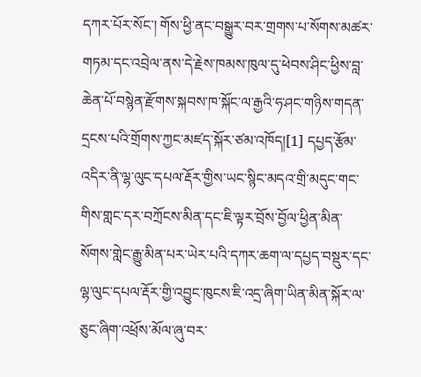དཀར་པོར་སོང་། གོས་ཕྱི་ནང་བསྒྱུར་བར་གྲགས་པ་སོགས་མཚར་གཏམ་དང་འབྲེལ་ནས་དེ་རྗེས་ཁམས་ཁུལ་དུ་ཕེབས་ཤིང་ཕྱིས་བླ་ཆེན་པོ་བསྙེན་རྫོགས་སྐབས་ཁ་སྐོང་ལ་རྒྱའི་ཧ་ཤང་གཉིས་གདན་དྲངས་པའི་གྲོགས་ཀྱང་མཛད་སྐོར་ཙམ་འཁོད།[1] དཔྱད་རྩོམ་འདིར་ནི་ལྷ་ལུང་དཔལ་རྡོར་གྱིས་ཡང་སྙིང་མདའ་གྲི་མདུང་གང་གིས་གླང་དར་བཀྲོངས་མིན་དང་ཇི་ལྟར་བྲོས་བྱོལ་ཕྱིན་མིན་སོགས་གླེང་རྒྱུ་མིན་པར་ཡེར་པའི་དཀར་ཆག་ལ་དཔྱད་བསྡུར་དང་ལྷ་ལུང་དཔལ་རྡོར་གྱི་འབྱུང་ཁུངས་ཇི་འདྲ་ཞིག་ཡིན་མིན་སྐོར་ལ་ཅུང་ཞིག་འཕྲོས་མོལ་ཞུ་བར་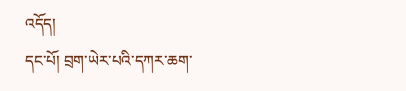འདོད།
དང་པོ། བྲག་ཡེར་པའི་དཀར་ཆག་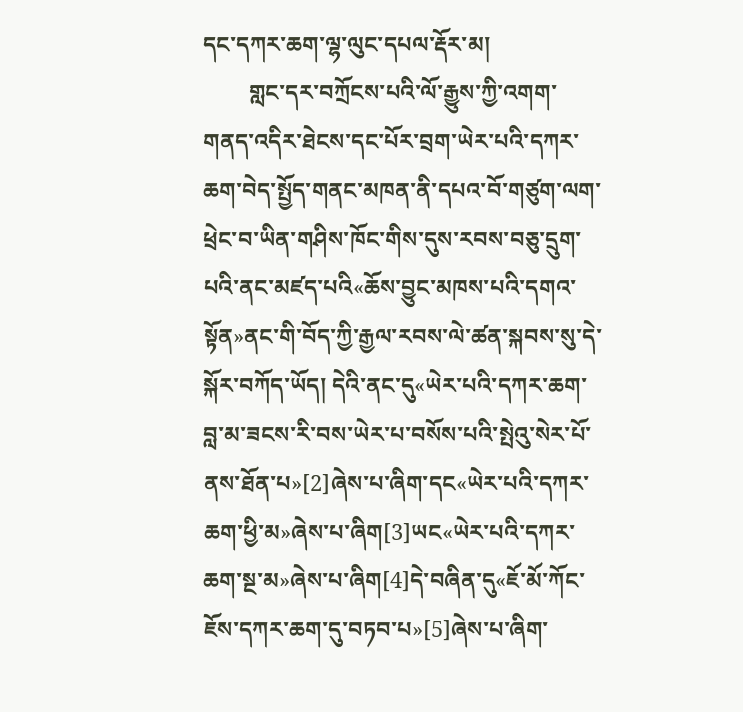དང་དཀར་ཆག་ལྷ་ལུང་དཔལ་རྡོར་མ།
        གླང་དར་བཀྲོངས་པའི་ལོ་རྒྱུས་ཀྱི་འགག་གནད་འདིར་ཐེངས་དང་པོར་བྲག་ཡེར་པའི་དཀར་ཆག་བེད་སྤྱོད་གནང་མཁན་ནི་དཔའ་བོ་གཙུག་ལག་ཕྲེང་བ་ཡིན་གཤིས་ཁོང་གིས་དུས་རབས་བཅུ་དྲུག་པའི་ནང་མཛད་པའི«ཆོས་བྱུང་མཁས་པའི་དགའ་སྟོན»ནང་གི་བོད་ཀྱི་རྒྱལ་རབས་ལེ་ཚན་སྐབས་སུ་དེ་སྐོར་བཀོད་ཡོད། དེའི་ནང་དུ«ཡེར་པའི་དཀར་ཆག་བླ་མ་ཟངས་རི་བས་ཡེར་པ་བསོས་པའི་སྤེའུ་སེར་པོ་ནས་ཐོན་པ»[2]ཞེས་པ་ཞིག་དང«ཡེར་པའི་དཀར་ཆག་ཕྱི་མ»ཞེས་པ་ཞིག[3]ཡང«ཡེར་པའི་དཀར་ཆག་སྔ་མ»ཞེས་པ་ཞིག[4]དེ་བཞིན་དུ«ཇོ་མོ་ཀོང་ཇོས་དཀར་ཆག་དུ་བཏབ་པ»[5]ཞེས་པ་ཞིག་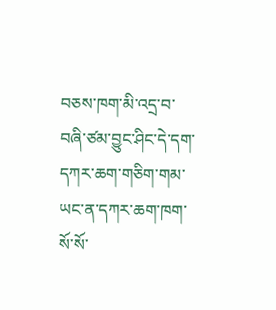བཅས་ཁག་མི་འདྲ་བ་བཞི་ཙམ་བྱུང་ཤིང་དེ་དག་དཀར་ཆག་གཅིག་གམ་ཡང་ན་དཀར་ཆག་ཁག་སོ་སོ་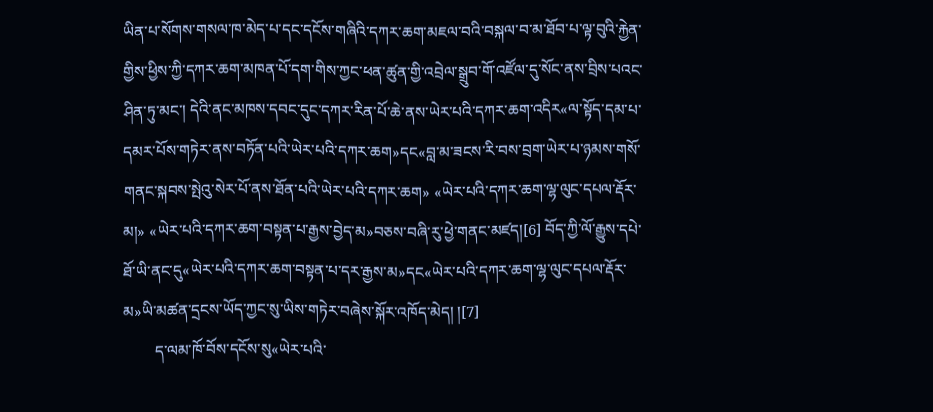ཡིན་པ་སོགས་གསལ་ཁ་མེད་པ་དང་དངོས་གཞིའི་དཀར་ཆག་མཇལ་བའི་བསྐལ་བ་མ་ཐོབ་པ་ལྟ་བུའི་རྐྱེན་གྱིས་ཕྱིས་ཀྱི་དཀར་ཆག་མཁན་པོ་དག་གིས་ཀྱང་ཕན་ཚུན་གྱི་འབྲེལ་སྒྲུབ་གོ་འཛོལ་དུ་སོང་ནས་བྲིས་པའང་ཤིན་ཏུ་མང་། དེའི་ནང་མཁས་དབང་དུང་དཀར་རིན་པོ་ཆེ་ནས་ཡེར་པའི་དཀར་ཆག་འདིར«ལ་སྟོད་དམ་པ་དམར་པོས་གཏེར་ནས་བཏོན་པའི་ཡེར་པའི་དཀར་ཆག»དང«བླ་མ་ཟངས་རི་བས་བྲག་ཡེར་པ་ཉམས་གསོ་གནང་སྐབས་སྤེའུ་སེར་པོ་ནས་ཐོན་པའི་ཡེར་པའི་དཀར་ཆག» «ཡེར་པའི་དཀར་ཆག་ལྷ་ལུང་དཔལ་རྡོར་མ།» «ཡེར་པའི་དཀར་ཆག་བསྟན་པ་རྒྱས་བྱེད་མ»བཅས་བཞི་རུ་ཕྱེ་གནང་མཛད།[6] བོད་ཀྱི་ལོ་རྒྱུས་དཔེ་ཐོ་ཡི་ནང་དུ«ཡེར་པའི་དཀར་ཆག་བསྟན་པ་དར་རྒྱས་མ»དང«ཡེར་པའི་དཀར་ཆག་ལྷ་ལུང་དཔལ་རྡོར་མ»ཡི་མཚན་དྲངས་ཡོད་ཀྱང་སུ་ཡིས་གཏེར་བཞེས་སྐོར་འཁོད་མེད། །[7]
        ད་ལམ་ཁོ་བོས་དངོས་སུ«ཡེར་པའི་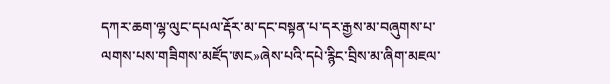དཀར་ཆག་ལྷ་ལུང་དཔལ་རྡོར་མ་དང་བསྟན་པ་དར་རྒྱས་མ་བཞུགས་པ་ལགས་པས་གཟིགས་མཛོད་ཨང»ཞེས་པའི་དཔེ་རྙིང་བྲིས་མ་ཞིག་མཇལ་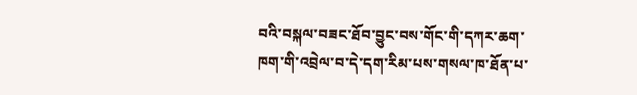བའི་བསྐལ་བཟང་ཐོབ་བྱུང་བས་གོང་གི་དཀར་ཆག་ཁག་གི་འབྲེལ་བ་དེ་དག་རིམ་པས་གསལ་ཁ་ཐོན་པ་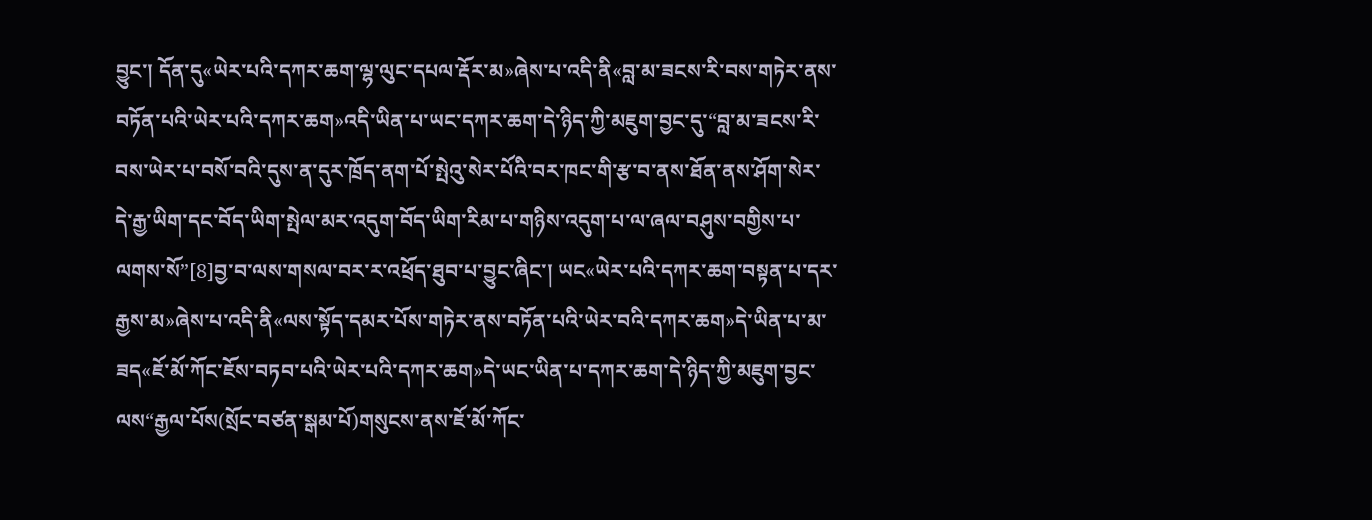བྱུང་། དོན་དུ«ཡེར་པའི་དཀར་ཆག་ལྷ་ལུང་དཔལ་རྡོར་མ»ཞེས་པ་འདི་ནི«བླ་མ་ཟངས་རི་བས་གཏེར་ནས་བཏོན་པའི་ཡེར་པའི་དཀར་ཆག»འདི་ཡིན་པ་ཡང་དཀར་ཆག་དེ་ཉིད་ཀྱི་མཇུག་བྱང་དུ་“བླ་མ་ཟངས་རི་བས་ཡེར་པ་བསོ་བའི་དུས་ན་དུར་ཁྲོད་ནག་པོ་སྤེའུ་སེར་པོའི་བར་ཁང་གི་རྩ་བ་ནས་ཐོན་ནས་ཤོག་སེར་དེ་རྒྱ་ཡིག་དང་བོད་ཡིག་སྤེལ་མར་འདུག་བོད་ཡིག་རིམ་པ་གཉིས་འདུག་པ་ལ་ཞལ་བཤུས་བགྱིས་པ་ལགས་སོ”[8]བྱ་བ་ལས་གསལ་བར་ར་འཕྲོད་ཐུབ་པ་བྱུང་ཞིང་། ཡང«ཡེར་པའི་དཀར་ཆག་བསྟན་པ་དར་རྒྱས་མ»ཞེས་པ་འདི་ནི«ལས་སྟོད་དམར་པོས་གཏེར་ནས་བཏོན་པའི་ཡེར་བའི་དཀར་ཆག»དེ་ཡིན་པ་མ་ཟད«ཇོ་མོ་ཀོང་ཇོས་བཏབ་པའི་ཡེར་པའི་དཀར་ཆག»དེ་ཡང་ཡིན་པ་དཀར་ཆག་དེ་ཉིད་ཀྱི་མཇུག་བྱང་ལས“རྒྱལ་པོས(སྲོང་བཙན་སྒམ་པོ)གསུངས་ནས་ཇོ་མོ་ཀོང་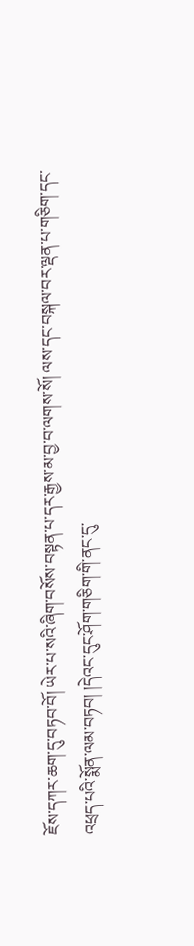ཇོས་དཀར་ཆག་དུ་བཏབ་བོ། ཡེར་པ་སའི་ཞིག་བསོས་བསྟན་པ་དར་རྒྱས་མ་བྱ་བ་ལགས་སོ། ལས་དང་བསྐལ་བར་ལྡན་པ་གཅིག་དང་འཕྲད་པའི་སྨོན་ལམ་བཏབ། །དེའང་དུང་ཤོག་གཅིག་གི་ནང་དུ་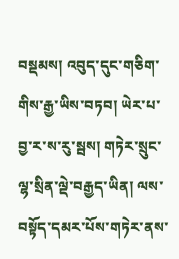བསྡམས། འབུད་དུང་གཅིག་གིས་རྒྱ་ཡིས་བཏབ། ཡེར་པ་བྱ་ར་ས་རུ་སྦས། གཏེར་སྲུང་ལྷ་སྲིན་ལྡེ་བརྒྱད་ཡིན། ལས་བསྟོད་དམར་པོས་གཏེར་ནས་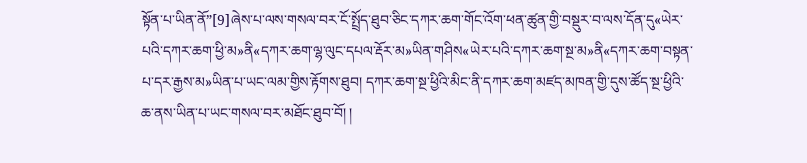སྟོན་པ་ཡིན་ནོ”[9]ཞེས་པ་ལས་གསལ་བར་ངོ་སྤྲོད་ཐུབ་ཅིང་དཀར་ཆག་གོང་འོག་ཕན་ཚུན་གྱི་བསྡུར་བ་ལས་དོན་དུ«ཡེར་པའི་དཀར་ཆག་ཕྱི་མ»ནི«དཀར་ཆག་ལྷ་ལུང་དཔལ་རྡོར་མ»ཡིན་གཤིས«ཡེར་པའི་དཀར་ཆག་སྔ་མ»ནི«དཀར་ཆག་བསྟན་པ་དར་རྒྱས་མ»ཡིན་པ་ཡང་ལམ་གྱིས་རྟོགས་ཐུབ། དཀར་ཆག་སྔ་ཕྱིའི་མིང་ནི་དཀར་ཆག་མཛད་མཁན་གྱི་དུས་ཚོད་སྔ་ཕྱིའི་ཆ་ནས་ཡིན་པ་ཡང་གསལ་བར་མཐོང་ཐུབ་བོ། །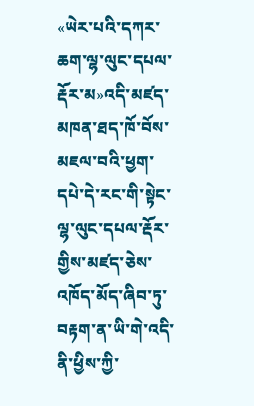«ཡེར་པའི་དཀར་ཆག་ལྷ་ལུང་དཔལ་རྡོར་མ»འདི་མཛད་མཁན་ཐད་ཁོ་བོས་མཇལ་བའི་ཕྱག་དཔེ་དེ་རང་གི་སྟེང་ལྷ་ལུང་དཔལ་རྡོར་གྱིས་མཛད་ཅེས་འཁོད་མོད་ཞིབ་ཏུ་བརྟག་ན་ཡི་གེ་འདི་ནི་ཕྱིས་ཀྱི་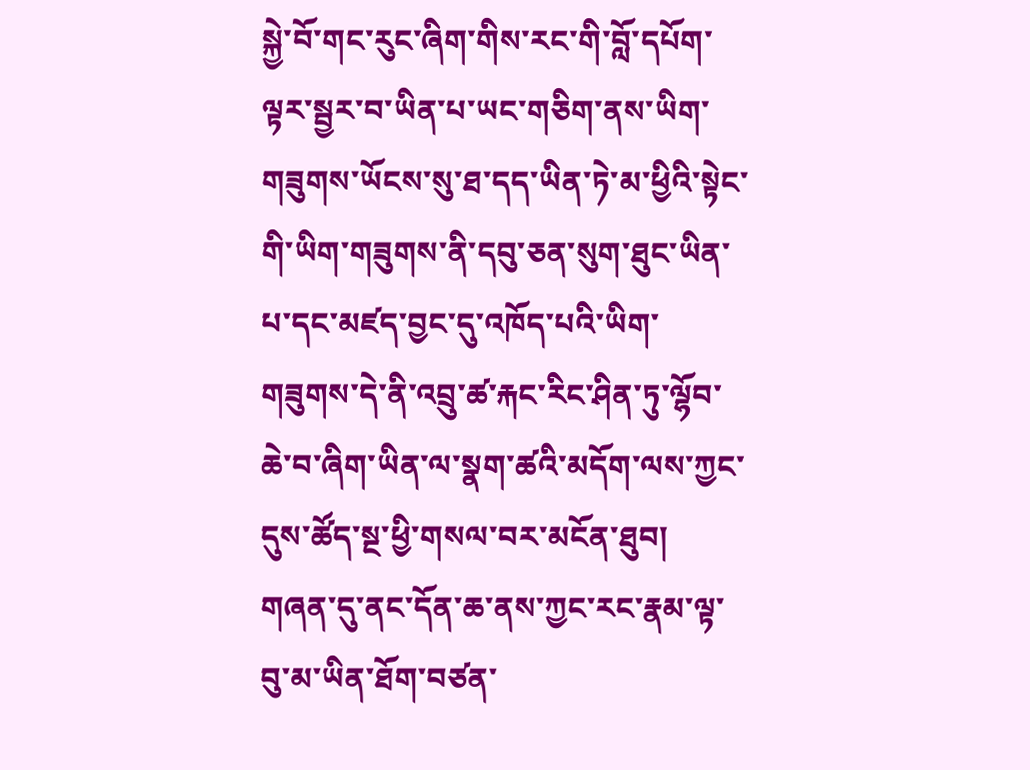སྐྱེ་བོ་གང་རུང་ཞིག་གིས་རང་གི་བློ་དཔོག་ལྟར་སྦྱར་བ་ཡིན་པ་ཡང་གཅིག་ནས་ཡིག་གཟུགས་ཡོངས་སུ་ཐ་དད་ཡིན་ཏེ་མ་ཕྱིའི་སྟེང་གི་ཡིག་གཟུགས་ནི་དབུ་ཅན་སུག་ཐུང་ཡིན་པ་དང་མཛད་བྱང་དུ་འཁོད་པའི་ཡིག་གཟུགས་དེ་ནི་འབྲུ་ཚ་རྐང་རིང་ཤིན་ཏུ་ལྷོབ་ཆེ་བ་ཞིག་ཡིན་ལ་སྣག་ཚའི་མདོག་ལས་ཀྱང་དུས་ཚོད་སྔ་ཕྱི་གསལ་བར་མངོན་ཐུབ། གཞན་དུ་ནང་དོན་ཆ་ནས་ཀྱང་རང་རྣམ་ལྟ་བུ་མ་ཡིན་ཐོག་བཙན་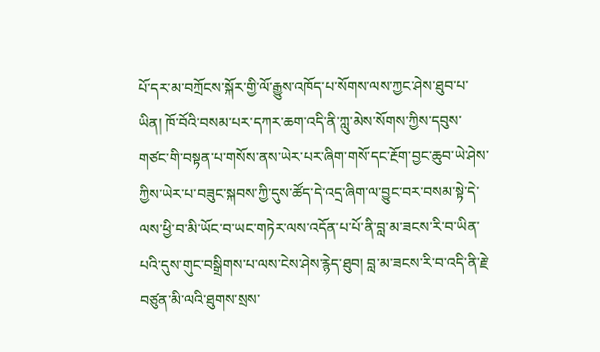པོ་དར་མ་བཀྲོངས་སྐོར་གྱི་ལོ་རྒྱུས་འཁོད་པ་སོགས་ལས་ཀྱང་ཤེས་ཐུབ་པ་ཡིན། ཁོ་བོའི་བསམ་པར་དཀར་ཆག་འདི་ནི་ཀླུ་མེས་སོགས་ཀྱིས་དབུས་གཙང་གི་བསྟན་པ་གསོས་ནས་ཡེར་པར་ཞིག་གསོ་དང་རྔོག་བྱང་ཆུབ་ཡེ་ཤེས་ཀྱིས་ཡེར་པ་བཟུང་སྐབས་ཀྱི་དུས་ཚོད་དེ་འདྲ་ཞིག་ལ་བྱུང་བར་བསམ་སྟེ་དེ་ལས་ཕྱི་བ་མི་ཡོང་བ་ཡང་གཏེར་ལས་འདོན་པ་པོ་ནི་བླ་མ་ཟངས་རི་བ་ཡིན་པའི་དུས་གུང་བསྒྲིགས་པ་ལས་ངེས་ཤེས་རྙེད་ཐུབ། བླ་མ་ཟངས་རི་བ་འདི་ནི་རྗེ་བཙུན་མི་ལའི་ཐུགས་སྲས་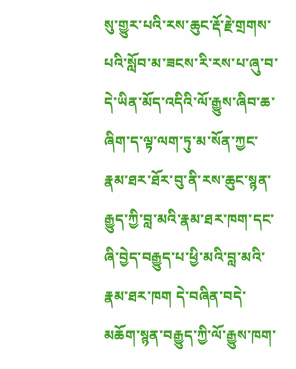སུ་གྱུར་པའི་རས་ཆུང་རྡོ་རྗེ་གྲགས་པའི་སློབ་མ་ཟངས་རི་རས་པ་ཞུ་བ་དེ་ཡིན་མོད་འདིའི་ལོ་རྒྱུས་ཞིབ་ཆ་ཞིག་ད་ལྟ་ལག་ཏུ་མ་སོན་ཀྱང་རྣམ་ཐར་ཐོར་བུ་ནི་རས་ཆུང་སྙན་རྒྱུད་ཀྱི་བླ་མའི་རྣམ་ཐར་ཁག་དང་ཞི་བྱེད་བརྒྱུད་པ་ཕྱི་མའི་བླ་མའི་རྣམ་ཐར་ཁག དེ་བཞིན་བདེ་མཆོག་སྙན་བརྒྱུད་ཀྱི་ལོ་རྒྱུས་ཁག་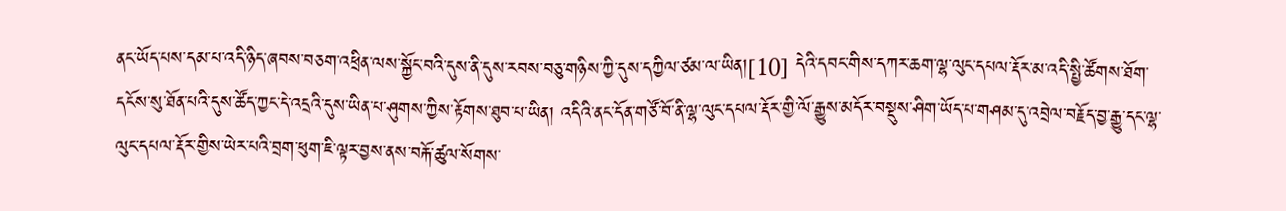ནང་ཡོད་པས་དམ་པ་འདི་ཉིད་ཞབས་བཅག་འཕྲིན་ལས་སྐྱོང་བའི་དུས་ནི་དུས་རབས་བཅུ་གཉིས་ཀྱི་དུས་དཀྱིལ་ཙམ་ལ་ཡིན།[10] དེའི་དབང་གིས་དཀར་ཆག་ལྷ་ལུང་དཔལ་རྡོར་མ་འདི་སྤྱི་ཚོགས་ཐོག་དངོས་སུ་ཐོན་པའི་དུས་ཚོད་ཀྱང་དེ་འདྲའི་དུས་ཡིན་པ་ཤུགས་ཀྱིས་རྟོགས་ཐུབ་པ་ཡིན། འདིའི་ནང་དོན་གཙོ་བོ་ནི་ལྷ་ལུང་དཔལ་རྡོར་གྱི་ལོ་རྒྱུས་མདོར་བསྡུས་ཤིག་ཡོད་པ་གཤམ་དུ་འབྲེལ་བརྗོད་བྱ་རྒྱུ་དང་ལྷ་ལུང་དཔལ་རྡོར་གྱིས་ཡེར་པའི་བྲག་ཕུག་ཇི་ལྟར་བྱས་ནས་བརྐོ་ཚུལ་སོགས་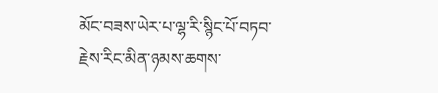མོང་བཟས་ཡེར་པ་ལྷ་རི་སྙིང་པོ་བཏབ་རྗེས་རིང་མིན་ཉམས་ཆགས་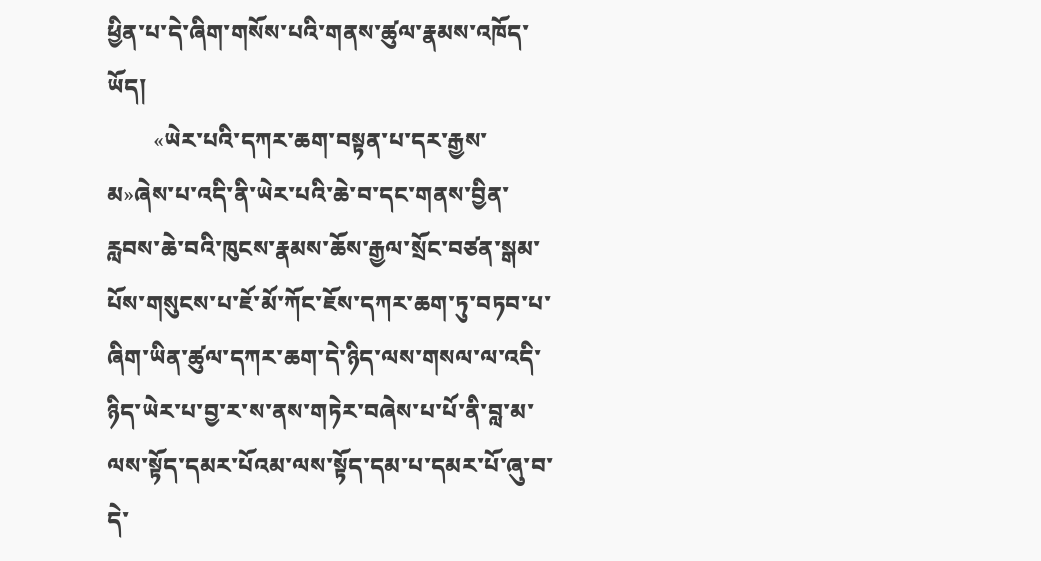ཕྱིན་པ་དེ་ཞིག་གསོས་པའི་གནས་ཚུལ་རྣམས་འཁོད་ཡོད།
        «ཡེར་པའི་དཀར་ཆག་བསྟན་པ་དར་རྒྱས་མ»ཞེས་པ་འདི་ནི་ཡེར་པའི་ཆེ་བ་དང་གནས་བྱིན་རླབས་ཆེ་བའི་ཁུངས་རྣམས་ཆོས་རྒྱལ་སྲོང་བཙན་སྒམ་པོས་གསུངས་པ་ཇོ་མོ་ཀོང་ཇོས་དཀར་ཆག་ཏུ་བཏབ་པ་ཞིག་ཡིན་ཚུལ་དཀར་ཆག་དེ་ཉིད་ལས་གསལ་ལ་འདི་ཉིད་ཡེར་པ་བྱ་ར་ས་ནས་གཏེར་བཞེས་པ་པོ་ནི་བླ་མ་ལས་སྟོད་དམར་པོའམ་ལས་སྟོད་དམ་པ་དམར་པོ་ཞུ་བ་དེ་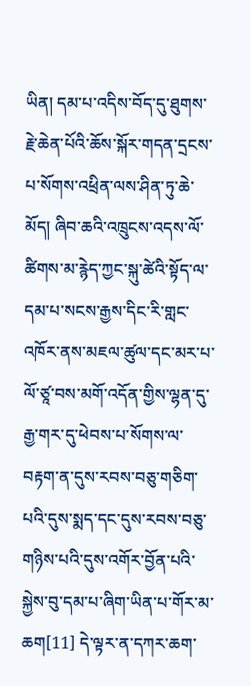ཡིན། དམ་པ་འདིས་བོད་དུ་ཐུགས་རྗེ་ཆེན་པོའི་ཆོས་སྐོར་གདན་དྲངས་པ་སོགས་འཕྲིན་ལས་ཤིན་ཏུ་ཆེ་མོད། ཞིབ་ཆའི་འཁྲུངས་འདས་ལོ་ཚིགས་མ་རྙེད་ཀྱང་སྐུ་ཚེའི་སྟོད་ལ་དམ་པ་སངས་རྒྱས་དིང་རི་གླང་འཁོར་ནས་མཇལ་ཚུལ་དང་མར་པ་ལོ་ཙཱ་བས་མགོ་འདོན་གྱིས་ལྷན་དུ་རྒྱ་གར་དུ་ཕེབས་པ་སོགས་ལ་བརྟག་ན་དུས་རབས་བཅུ་གཅིག་པའི་དུས་སྨད་དང་དུས་རབས་བཅུ་གཉིས་པའི་དུས་འགོར་བྱོན་པའི་སྐྱེས་བུ་དམ་པ་ཞིག་ཡིན་པ་གོར་མ་ཆག[11] དེ་ལྟར་ན་དཀར་ཆག་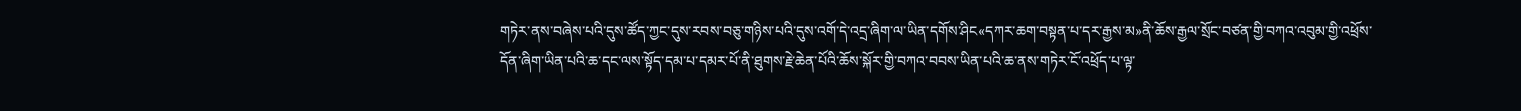གཏེར་ནས་བཞེས་པའི་དུས་ཚོད་ཀྱང་དུས་རབས་བཅུ་གཉིས་པའི་དུས་འགོ་དེ་འདྲ་ཞིག་ལ་ཡིན་དགོས་ཤིང«དཀར་ཆག་བསྟན་པ་དར་རྒྱས་མ»ནི་ཆོས་རྒྱལ་སྲོང་བཙན་གྱི་བཀའ་འབུམ་གྱི་འཕྲོས་དོན་ཞིག་ཡིན་པའི་ཆ་དང་ལས་སྟོད་དམ་པ་དམར་པོ་ནི་ཐུགས་རྗེ་ཆེན་པོའི་ཆོས་སྐོར་གྱི་བཀའ་བབས་ཡིན་པའི་ཆ་ནས་གཏེར་ངོ་འཕྲོད་པ་ལྟ་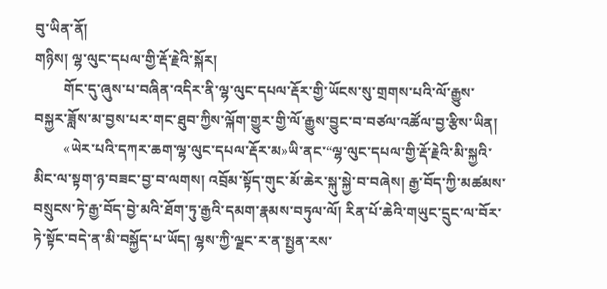བུ་ཡིན་ནོ།
གཉིས། ལྷ་ལུང་དཔལ་གྱི་རྡོ་རྗེའི་སྐོར།
        གོང་དུ་ཞུས་པ་བཞིན་འདིར་ནི་ལྷ་ལུང་དཔལ་རྡོར་གྱི་ཡོངས་སུ་གྲགས་པའི་ལོ་རྒྱུས་བསྐྱར་ཟློས་མ་བྱས་པར་གང་ཐུབ་ཀྱིས་ལྐོག་གྱུར་གྱི་ལོ་རྒྱུས་བྱུང་བ་བཙལ་འཚོལ་བྱ་རྩིས་ཡིན།
        «ཡེར་པའི་དཀར་ཆག་ལྷ་ལུང་དཔལ་རྡོར་མ»ཡི་ནང་“ལྷ་ལུང་དཔལ་གྱི་རྡོ་རྗེའི་མི་སྐྱའི་མིང་ལ་སྟག་ཉ་བཟང་བྱ་བ་ལགས། འབྲོམ་སྟོད་གུང་མོ་ཆེར་སྐུ་སྐྱེ་བ་བཞེས། རྒྱ་བོད་ཀྱི་མཚམས་བསྲུངས་ཏེ་རྒྱ་བོད་བྱེ་མའི་ཐོག་ཏུ་རྒྱའི་དམག་རྣམས་བཏུལ་ལོ། རིན་པོ་ཆེའི་གཡུང་དྲུང་ལ་བོར་ཏེ་སྟོང་བདེ་ན་མི་བསྐྱོད་པ་ཡོད། ལྷས་ཀྱི་ལྗང་ར་ན་སྤྱན་རས་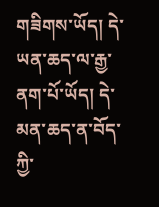གཟིགས་ཡོད། དེ་ཡན་ཆད་ལ་རྒྱ་ནག་པོ་ཡོད། དེ་མན་ཆད་ན་བོད་ཀྱི་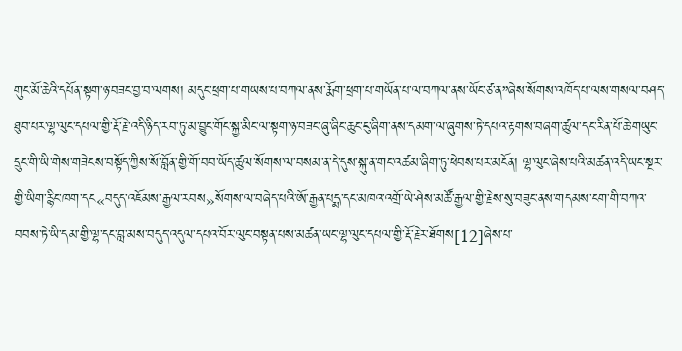གུང་མོ་ཆེའི་དཔོན་སྟག་ཉ་བཟང་བྱ་བ་ལགས། མདུང་ཕྲག་པ་གཡས་པ་བཀལ་ནས་རྨོག་ཕྲག་པ་གཡོན་པ་ལ་བཀལ་ནས་ཡོང་ཙ་ན”ཞེས་སོགས་འཁོད་པ་ལས་གསལ་བཤད་ཐུབ་པར་ལྷ་ལུང་དཔལ་གྱི་རྡོ་རྗེ་འདི་ཉིད་རབ་ཏུ་མ་བྱུང་གོང་སྐྱ་མིང་ལ་སྟག་ཉ་བཟང་ཞུ་ཞིང་ཆུང་ངུ་ཞིག་ནས་དམག་ལ་ཞུགས་ཏེ་དཔའ་རྟགས་བཞག་ཚུལ་དང་རིན་པོ་ཆེ་གཡུང་དྲུང་གི་ཡི་གེས་གཟེངས་བསྟོད་ཀྱིས་སོ་བློན་གྱི་གོ་བབ་ཡོད་ཚུལ་སོགས་ལ་བསམ་ན་དེ་དུས་སྐུ་ན་གང་འཚམ་ཞིག་ཏུ་ཕེབས་པར་མངོན། ལྷ་ལུང་ཞེས་པའི་མཚན་འདི་ཡང་སྔར་གྱི་ཡིག་རྙིང་ཁག་དང«བདུད་འཇོམས་རྒྱལ་རབས»སོགས་ལ་བཞེད་པའི་ཨོ་རྒྱན་པདྨ་དང་མཁའ་འགྲོ་ཡེ་ཤེས་མཚོ་རྒྱལ་གྱི་རྗེས་སུ་བཟུང་ནས་གདམས་ངག་གི་བཀའ་བབས་ཏེ་ཡི་དམ་གྱི་ལྷ་དང་བླ་མས་བདུད་འདུལ་དཔའ་བོར་ལུང་བསྟན་པས་མཚན་ཡང་ལྷ་ལུང་དཔལ་གྱི་རྡོ་རྗེར་ཐོགས[12]ཞེས་པ་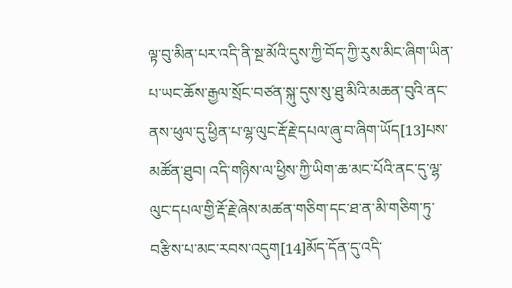ལྟ་བུ་མིན་པར་འདི་ནི་སྔ་མོའི་དུས་ཀྱི་བོད་ཀྱི་རུས་མིང་ཞིག་ཡིན་པ་ཡང་ཆོས་རྒྱལ་སྲོང་བཙན་སྐུ་དུས་སུ་ཐུ་མིའི་མཆན་བུའི་ནང་ནས་ཕུལ་དུ་ཕྱིན་པ་ལྷ་ལུང་རྡོ་རྗེ་དཔལ་ཞུ་བ་ཞིག་ཡོད[13]པས་མཚོན་ཐུབ། འདི་གཉིས་ལ་ཕྱིས་ཀྱི་ཡིག་ཆ་མང་པོའི་ནང་དུ་ལྷ་ལུང་དཔལ་གྱི་རྡོ་རྗེ་ཞེས་མཚན་གཅིག་དང་ཐ་ན་མི་གཅིག་ཏུ་བརྩིས་པ་མང་རབས་འདུག[14]མོད་དོན་དུ་འདི་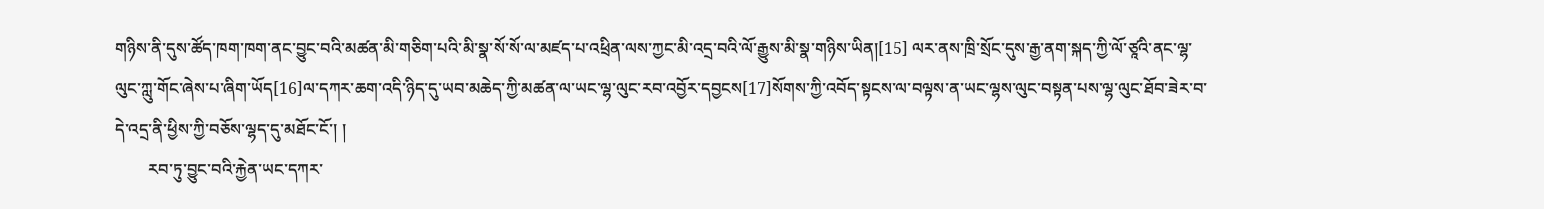གཉིས་ནི་དུས་ཚོད་ཁག་ཁག་ནང་བྱུང་བའི་མཚན་མི་གཅིག་པའི་མི་སྣ་སོ་སོ་ལ་མཛད་པ་འཕྲིན་ལས་ཀྱང་མི་འདྲ་བའི་ལོ་རྒྱུས་མི་སྣ་གཉིས་ཡིན།[15] ལར་ནས་ཁྲི་སྲོང་དུས་རྒྱ་ནག་སྐད་ཀྱི་ལོ་ཙཱའི་ནང་ལྷ་ལུང་ཀླུ་གོང་ཞེས་པ་ཞིག་ཡོད[16]ལ་དཀར་ཆག་འདི་ཉིད་དུ་ཡབ་མཆེད་ཀྱི་མཚན་ལ་ཡང་ལྷ་ལུང་རབ་འབྱོར་དབྱངས[17]སོགས་ཀྱི་འབོད་སྟངས་ལ་བལྟས་ན་ཡང་ལྷས་ལུང་བསྟན་པས་ལྷ་ལུང་ཐོབ་ཟེར་བ་དེ་འདྲ་ནི་ཕྱིས་ཀྱི་བཅོས་ལྷད་དུ་མཐོང་ངོ་། །
        རབ་ཏུ་བྱུང་བའི་རྐྱེན་ཡང་དཀར་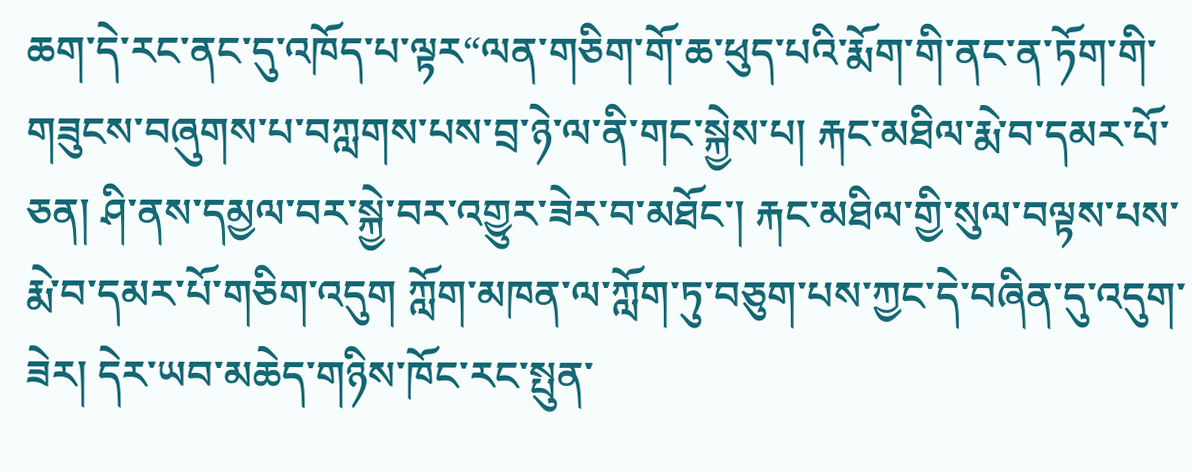ཆག་དེ་རང་ནང་དུ་འཁོད་པ་ལྟར“ལན་གཅིག་གོ་ཆ་ཕུད་པའི་རྨོག་གི་ནང་ན་ཏོག་གི་གཟུངས་བཞུགས་པ་བཀླགས་པས་བྲ་ཉེ་ལ་ནི་གང་སྐྱེས་པ། རྐང་མཐིལ་རྨེ་བ་དམར་པོ་ཅན། ཤི་ནས་དམྱལ་བར་སྐྱེ་བར་འགྱུར་ཟེར་བ་མཐོང་། རྐང་མཐིལ་གྱི་སུལ་བལྟས་པས་རྨེ་བ་དམར་པོ་གཅིག་འདུག ཀློག་མཁན་ལ་ཀློག་ཏུ་བཅུག་པས་ཀྱང་དེ་བཞིན་དུ་འདུག་ཟེར། དེར་ཡབ་མཆེད་གཉིས་ཁོང་རང་སྤུན་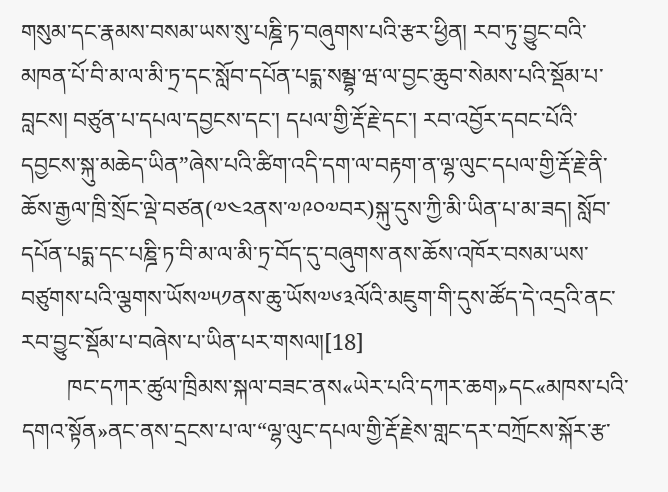གསུམ་དང་རྣམས་བསམ་ཡས་སུ་པཎྜི་ཏ་བཞུགས་པའི་རྩར་ཕྱིན། རབ་ཏུ་བྱུང་བའི་མཁན་པོ་བི་མ་ལ་མི་ཏྲ་དང་སློབ་དཔོན་པདྨ་སམྦྷ་ཝ་ལ་བྱང་ཆུབ་སེམས་པའི་སྡོམ་པ་བླངས། བཙུན་པ་དཔལ་དབྱངས་དང་། དཔལ་གྱི་རྡོ་རྗེ་དང་། རབ་འབྱོར་དབང་པོའི་དབྱངས་སྐུ་མཆེད་ཡིན”ཞེས་པའི་ཚིག་འདི་དག་ལ་བརྟག་ན་ལྷ་ལུང་དཔལ་གྱི་རྡོ་རྗེ་ནི་ཆོས་རྒྱལ་ཁྲི་སྲོང་ལྡེ་བཙན(༧༤༢ནས་༧༩༠༧བར)སྐུ་དུས་ཀྱི་མི་ཡིན་པ་མ་ཟད། སློབ་དཔོན་པདྨ་དང་པཎྜི་ཏ་བི་མ་ལ་མི་ཏྲ་བོད་དུ་བཞུགས་ནས་ཆོས་འཁོར་བསམ་ཡས་བཙུགས་པའི་ལྕགས་ཡོས༧༥༡ནས་ཆུ་ཡོས༧༦༣ལོའི་མཇུག་གི་དུས་ཚོད་དེ་འདྲའི་ནང་རབ་བྱུང་སྡོམ་པ་བཞེས་པ་ཡིན་པར་གསལ།[18]
        ཁང་དཀར་ཚུལ་ཁྲིམས་སྐལ་བཟང་ནས«ཡེར་པའི་དཀར་ཆག»དང«མཁས་པའི་དགའ་སྟོན»ནང་ནས་དྲངས་པ་ལ་“ལྷ་ལུང་དཔལ་གྱི་རྡོ་རྗེས་གླང་དར་བཀྲོངས་སྐོར་རྩ་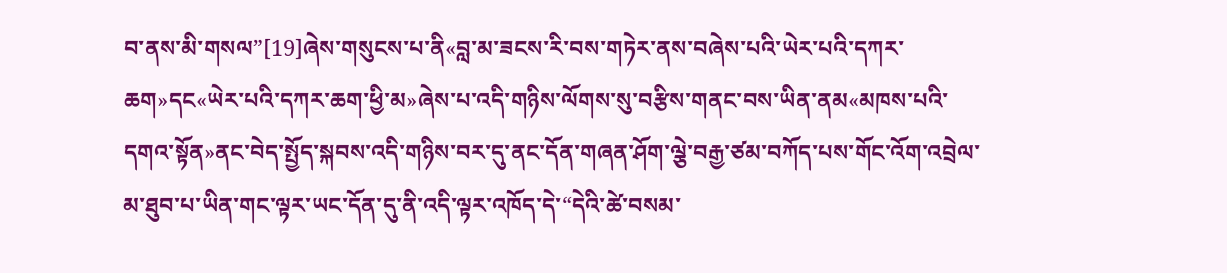བ་ནས་མི་གསལ”[19]ཞེས་གསུངས་པ་ནི«བླ་མ་ཟངས་རི་བས་གཏེར་ནས་བཞེས་པའི་ཡེར་པའི་དཀར་ཆག»དང«ཡེར་པའི་དཀར་ཆག་ཕྱི་མ»ཞེས་པ་འདི་གཉིས་ལོགས་སུ་བརྩིས་གནང་བས་ཡིན་ནམ«མཁས་པའི་དགའ་སྟོན»ནང་བེད་སྤྱོད་སྐབས་འདི་གཉིས་བར་དུ་ནང་དོན་གཞན་ཤོག་ལྕེ་བརྒྱ་ཙམ་བཀོད་པས་གོང་འོག་འབྲེལ་མ་ཐུབ་པ་ཡིན་གང་ལྟར་ཡང་དོན་དུ་ནི་འདི་ལྟར་འཁོད་དེ་“དེའི་ཚེ་བསམ་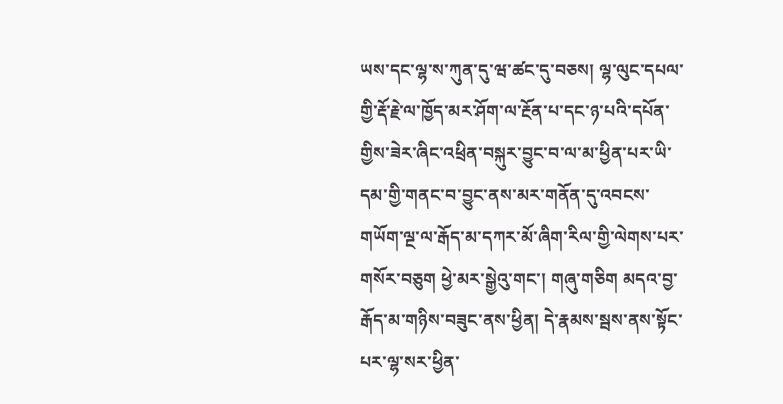ཡས་དང་ལྷ་ས་ཀུན་དུ་ཝ་ཚང་དུ་བཅས། ལྷ་ལུང་དཔལ་གྱི་རྡོ་རྗེ་ལ་ཁྱོད་མར་ཤོག་ལ་རྔོན་པ་དང་ཉ་པའི་དཔོན་གྱིས་ཟེར་ཞིང་འཕྲིན་བསྐུར་བྱུང་བ་ལ་མ་ཕྱིན་པར་ཡི་དམ་གྱི་གནང་བ་བྱུང་ནས་མར་གནོན་དུ་འབངས་གཡོག་ལྔ་ལ་རྒོད་མ་དཀར་མོ་ཞིག་རིལ་གྱི་ལེགས་པར་གསོར་བཅུག ཕྱེ་མར་སྒྱེའུ་གང་། གཞུ་གཅིག མདའ་བྱ་རྒོད་མ་གཉིས་བཟུང་ནས་ཕྱིན། དེ་རྣམས་སྦས་ནས་སྟོང་པར་ལྷ་སར་ཕྱིན་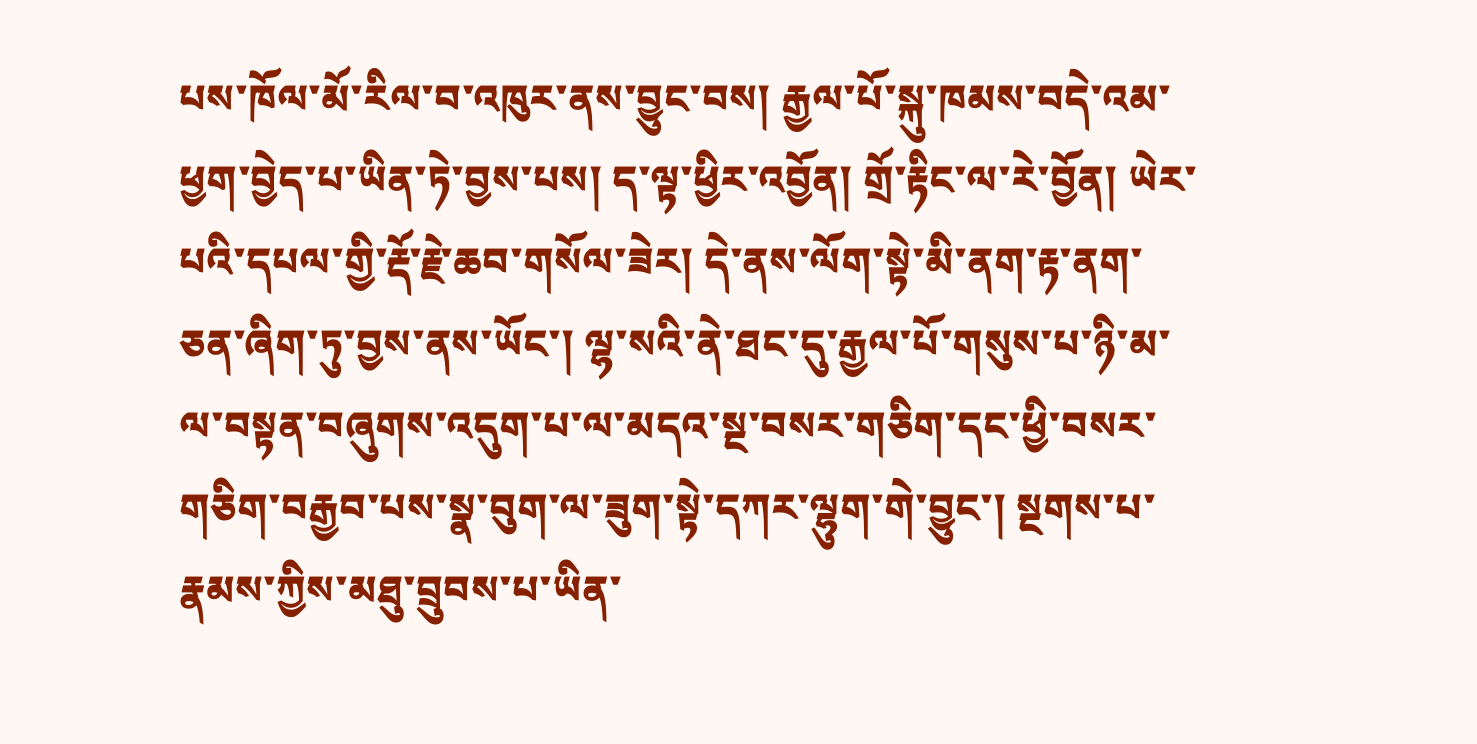པས་ཁོལ་མོ་རིལ་བ་འཁུར་ནས་བྱུང་བས། རྒྱལ་པོ་སྐུ་ཁམས་བདེ་འམ་ཕྱག་བྱེད་པ་ཡིན་ཏེ་བྱས་པས། ད་ལྟ་ཕྱིར་འབྱོན། གྲོ་རྟིང་ལ་རེ་བྱོན། ཡེར་པའི་དཔལ་གྱི་རྡོ་རྗེ་ཆབ་གསོལ་ཟེར། དེ་ནས་ལོག་སྟེ་མི་ནག་རྟ་ནག་ཅན་ཞིག་ཏུ་བྱས་ནས་ཡོང་། ལྷ་སའི་ནེ་ཐང་དུ་རྒྱལ་པོ་གསུས་པ་ཉི་མ་ལ་བསྟན་བཞུགས་འདུག་པ་ལ་མདའ་སྔ་བསར་གཅིག་དང་ཕྱི་བསར་གཅིག་བརྒྱབ་པས་སྣ་བུག་ལ་ཟུག་སྟེ་དཀར་ལྷུག་གེ་བྱུང་། སྔགས་པ་རྣམས་ཀྱིས་མཐུ་བྲུབས་པ་ཡིན་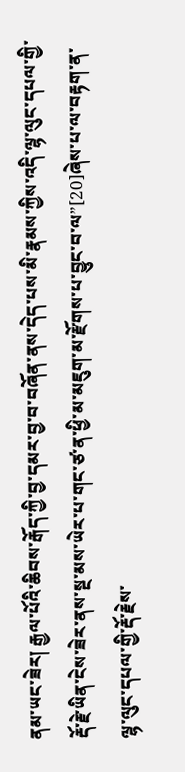ནམ་ཡང་ཟེར། རྒྱལ་པོའི་ཆིབས་རྒོད་ཀྱི་བྱ་དམར་བྱ་བ་བཞོན་ནས་དེད་པས་མི་རྣམས་ཀྱིས་འདི་ལྷ་ལུང་དཔལ་གྱི་རྡོ་རྗེ་ཡིན་ངེས་ཟེར་ནས་སྔ་མས་ཡེར་པ་གང་ཙ་ན་ཕྱི་མ་མཇུག་མ་རྫོགས་པ་བྱུང་བ་ལ”[20]ཞེས་པ་ལ་བརྟག་ན་ལྷ་ལུང་དཔལ་གྱི་རྡོ་རྗེས་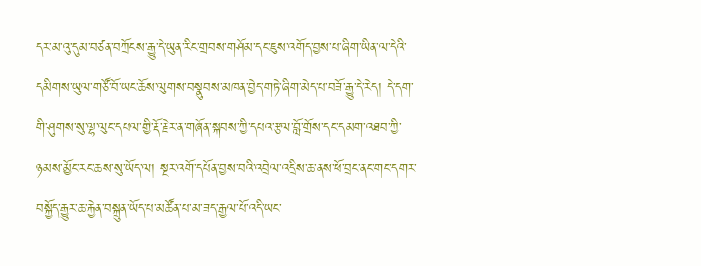དར་མ་འུ་དུམ་བཙན་བཀྲོངས་རྒྱུ་དེ་ཡུན་རིང་གྲབས་གཤོམ་དང་ཇུས་འགོད་བྱས་པ་ཞིག་ཡིན་ལ་དེའི་དམིགས་ཡུལ་གཙོ་བོ་ཡང་ཆོས་ལུགས་བསྣུབས་མཁན་བྱེད་གཏེ་ཞིག་མེད་པ་བཟོ་རྒྱུ་དེ་རེད། དེ་དག་གི་ཤུགས་སུ་ལྷ་ལུང་དཔལ་གྱི་རྡོ་རྗེར་ན་གཞོན་སྐབས་ཀྱི་དཔའ་རྩལ་བློ་གྲོས་དང་དམག་འཐབ་ཀྱི་ཉམས་མྱོང་རང་ཆས་སུ་ཡོད་ལ། སྔར་འགོ་དཔོན་བྱས་བའི་འབྲེལ་འདྲིས་ཆ་ནས་ཕོ་བྲང་ནང་གང་དགར་བསྐྱོད་རྒྱུར་ཆ་རྐྱེན་བསྐྲུན་ཡོད་པ་མཚོན་པ་མ་ཟད་རྒྱལ་པོ་འདི་ཡང་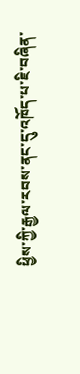ཕྱིས་ཀྱི་རྒྱལ་རབས་ནང་དུ་འཁོད་པ་ཇི་བཞིན་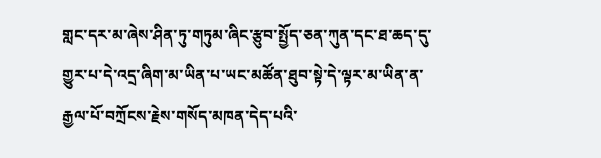གླང་དར་མ་ཞེས་ཤིན་ཏུ་གཏུམ་ཞིང་རྩུབ་སྤྱོད་ཅན་ཀུན་དང་ཐ་ཆད་དུ་གྱུར་པ་དེ་འདྲ་ཞིག་མ་ཡིན་པ་ཡང་མཚོན་ཐུབ་སྟེ་དེ་ལྟར་མ་ཡིན་ན་རྒྱལ་པོ་བཀྲོངས་རྗེས་གསོད་མཁན་དེད་པའི་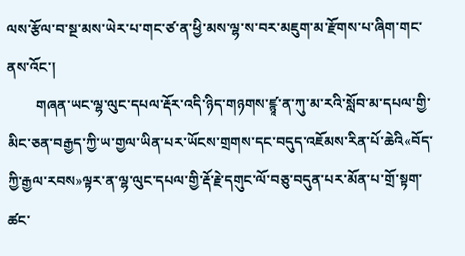ལས་རྩོལ་བ་སྔ་མས་ཡེར་པ་གང་ཙ་ན་ཕྱི་མས་ལྷ་ས་བར་མཇུག་མ་རྫོགས་པ་ཞིག་གང་ནས་འོང་།
        གཞན་ཡང་ལྷ་ལུང་དཔལ་རྡོར་འདི་ཉིད་གཉགས་ཛྙཱ་ན་ཀུ་མ་རའི་སློབ་མ་དཔལ་གྱི་མིང་ཅན་བརྒྱད་ཀྱི་ཡ་གྱལ་ཡིན་པར་ཡོངས་གྲགས་དང་བདུད་འཇོམས་རིན་པོ་ཆེའི«བོད་ཀྱི་རྒྱལ་རབས»ལྟར་ན་ལྷ་ལུང་དཔལ་གྱི་རྡོ་རྗེ་དགུང་ལོ་བཅུ་བདུན་པར་མོན་པ་གྲོ་སྟག་ཚང་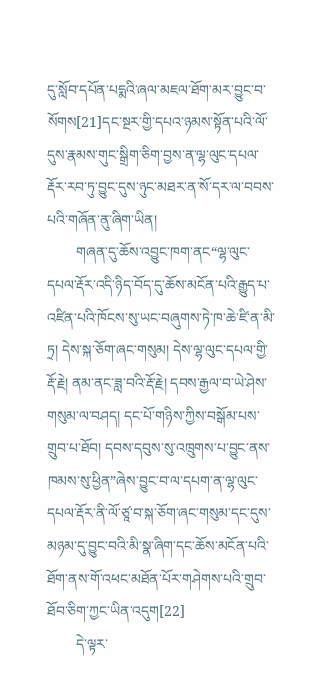དུ་སློབ་དཔོན་པདྨའི་ཞལ་མཇལ་ཐོག་མར་བྱུང་བ་སོགས[21]དང་སྔར་གྱི་དཔའ་ཉམས་སྟོན་པའི་ལོ་དུས་རྣམས་གུང་སྒྲིག་ཅིག་བྱས་ན་ལྷ་ལུང་དཔལ་རྡོར་རབ་ཏུ་བྱུང་དུས་ཉུང་མཐར་ན་སོ་དར་ལ་བབས་པའི་གཞོན་ནུ་ཞིག་ཡིན།
        གཞན་དུ་ཆོས་འབྱུང་ཁག་ནང“ལྷ་ལུང་དཔལ་རྡོར་འདི་ཉིད་བོད་དུ་ཆོས་མངོན་པའི་རྒྱུད་པ་འཛིན་པའི་ཁོངས་སུ་ཡང་བཞུགས་ཏེ་ཁ་ཆེ་ཛི་ན་མི་ཏྲ། དེས་སྐ་ཅོག་ཞང་གསུམ། དེས་ལྷ་ལུང་དཔལ་གྱི་རྡོ་རྗེ། ནམ་ནང་ཟླ་བའི་རྡོ་རྗེ། དབས་རྒྱལ་བ་ཡེ་ཤེས་གསུམ་ལ་བཤད། དང་པོ་གཉིས་ཀྱིས་བསྒོམ་པས་གྲུབ་པ་ཐོབ། དབས་དབུས་སུ་འཁྲུགས་པ་བྱུང་ནས་ཁམས་སུ་ཕྱིན”ཞེས་བྱུང་བ་ལ་དཔག་ན་ལྷ་ལུང་དཔལ་རྡོར་ནི་ལོ་ཙཱ་བ་སྐ་ཅོག་ཞང་གསུམ་དང་དུས་མཉམ་དུ་བྱུང་བའི་མི་སྣ་ཞིག་དང་ཆོས་མངོན་པའི་ཐོག་ནས་གོ་འཕང་མཐོན་པོར་གཤེགས་པའི་གྲུབ་ཐོབ་ཅིག་ཀྱང་ཡིན་འདུག[22]
        དེ་ལྟར་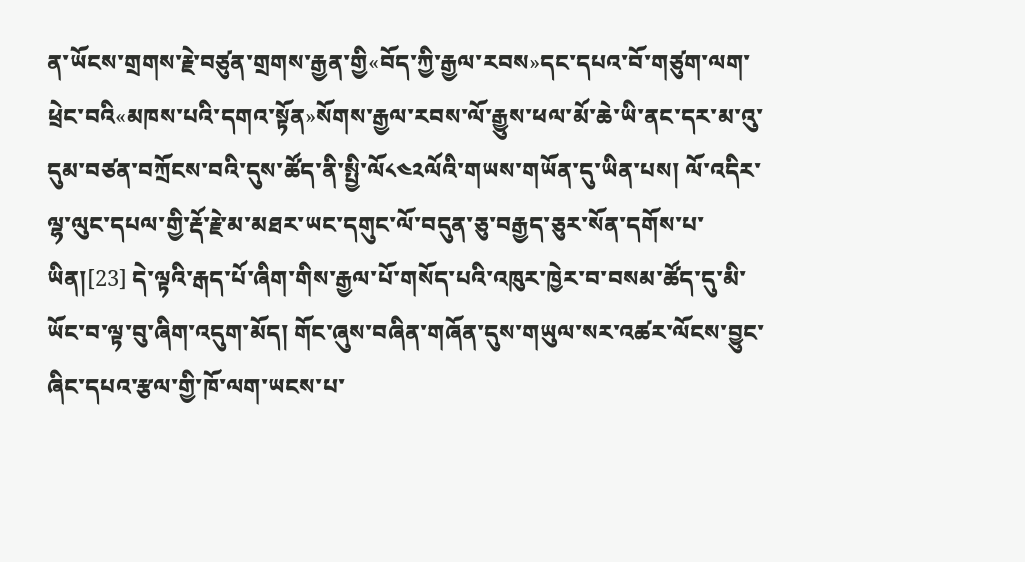ན་ཡོངས་གྲགས་རྗེ་བཙུན་གྲགས་རྒྱན་གྱི«བོད་ཀྱི་རྒྱལ་རབས»དང་དཔའ་བོ་གཙུག་ལག་ཕྲེང་བའི«མཁས་པའི་དགའ་སྟོན»སོགས་རྒྱལ་རབས་ལོ་རྒྱུས་ཕལ་མོ་ཆེ་ཡི་ནང་དར་མ་འུ་དུམ་བཙན་བཀྲོངས་བའི་དུས་ཚོད་ནི་སྤྱི་ལོ༨༤༢ལོའི་གཡས་གཡོན་དུ་ཡིན་པས། ལོ་འདིར་ལྷ་ལུང་དཔལ་གྱི་རྡོ་རྗེ་མ་མཐར་ཡང་དགུང་ལོ་བདུན་ཅུ་བརྒྱད་ཅུར་སོན་དགོས་པ་ཡིན།[23] དེ་ལྟའི་རྒད་པོ་ཞིག་གིས་རྒྱལ་པོ་གསོད་པའི་འཁུར་ཁྱེར་བ་བསམ་ཚོད་དུ་མི་ཡོང་བ་ལྟ་བུ་ཞིག་འདུག་མོད། གོང་ཞུས་བཞིན་གཞོན་དུས་གཡུལ་སར་འཚར་ལོངས་བྱུང་ཞིང་དཔའ་རྩལ་གྱི་ཁོ་ལག་ཡངས་པ་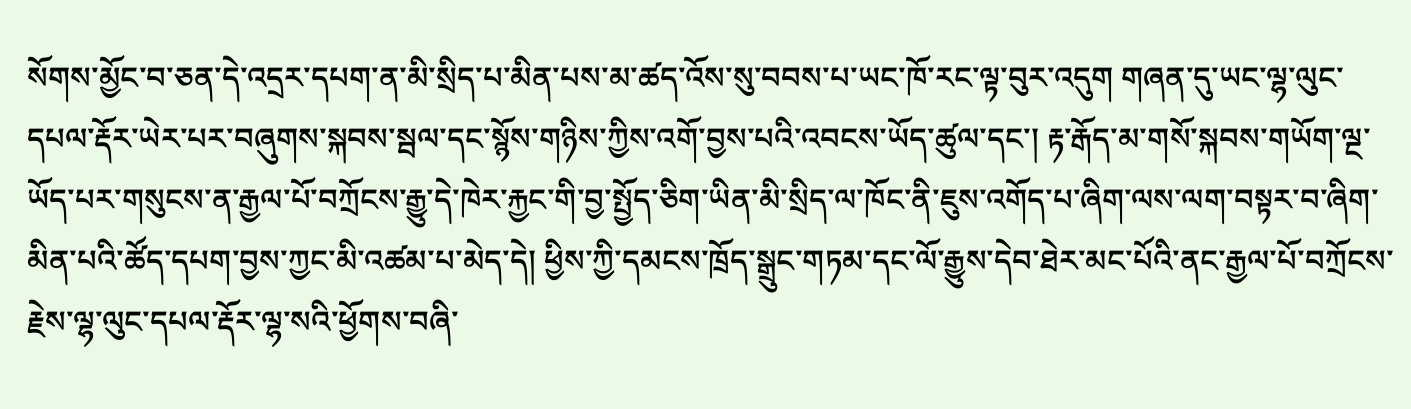སོགས་མྱོང་བ་ཅན་དེ་འདྲར་དཔག་ན་མི་སྲིད་པ་མིན་པས་མ་ཚད་འོས་སུ་བབས་པ་ཡང་ཁོ་རང་ལྟ་བུར་འདུག གཞན་དུ་ཡང་ལྷ་ལུང་དཔལ་རྡོར་ཡེར་པར་བཞུགས་སྐབས་སྦལ་དང་སྙོས་གཉིས་ཀྱིས་འགོ་བྱས་པའི་འབངས་ཡོད་ཚུལ་དང་། རྟ་རྒོད་མ་གསོ་སྐབས་གཡོག་ལྔ་ཡོད་པར་གསུངས་ན་རྒྱལ་པོ་བཀྲོངས་རྒྱུ་དེ་ཁེར་རྐྱང་གི་བྱ་སྤྱོད་ཅིག་ཡིན་མི་སྲིད་ལ་ཁོང་ནི་ཇུས་འགོད་པ་ཞིག་ལས་ལག་བསྟར་བ་ཞིག་མིན་པའི་ཚོད་དཔག་བྱས་ཀྱང་མི་འཚམ་པ་མེད་དེ། ཕྱིས་ཀྱི་དམངས་ཁྲོད་སྒྲུང་གཏམ་དང་ལོ་རྒྱུས་དེབ་ཐེར་མང་པོའི་ནང་རྒྱལ་པོ་བཀྲོངས་རྗེས་ལྷ་ལུང་དཔལ་རྡོར་ལྷ་སའི་ཕྱོགས་བཞི་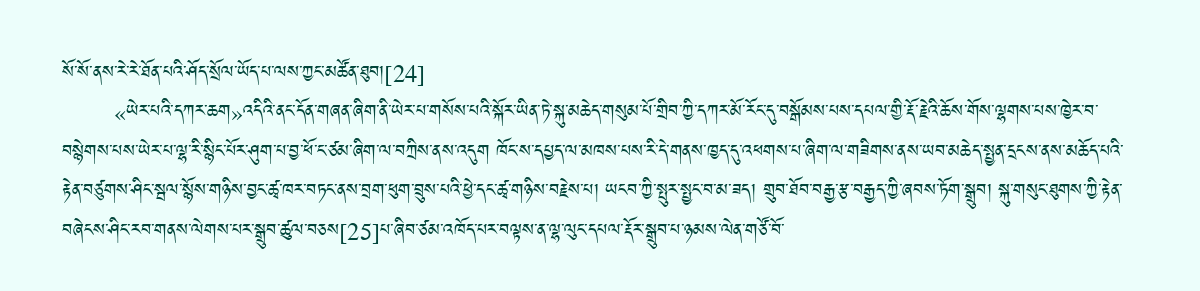སོ་སོ་ནས་རེ་རེ་ཐོན་པའི་ཤོད་སྲོལ་ཡོད་པ་ལས་ཀྱང་མཚོན་ཐུབ།[24]
        «ཡེར་པའི་དཀར་ཆག»འདིའི་ནང་དོན་གཞན་ཞིག་ནི་ཡེར་པ་གསོས་པའི་སྐོར་ཡིན་ཏེ་སྐུ་མཆེད་གསུམ་པོ་གྲིབ་ཀྱི་དཀར་མོ་རོང་དུ་བསྒོམས་པས་དཔལ་གྱི་རྡོ་རྗེའི་ཆོས་གོས་ལྷགས་པས་ཁྱེར་བ་བསྙེགས་པས་ཡེར་པ་ལྷ་རི་སྙིང་པོར་ཤུག་པ་བྱ་ཕོ་ང་ཙམ་ཞིག་ལ་བཀྲིས་ནས་འདུག ཁོང་ས་དཔྱད་ལ་མཁས་པས་རི་དེ་གནས་ཁྱད་དུ་འཕགས་པ་ཞིག་ལ་གཟིགས་ནས་ཡབ་མཆེད་སྤྱན་དྲངས་ནས་མཆོད་པའི་རྟེན་བཙུགས་ཤིང་སྦལ་སྙོས་གཉིས་བྱང་ཚྭ་ཁར་བཏང་ནས་བྲག་ཕུག་བྲུས་པའི་ཕྱེ་དང་ཚྭ་གཉིས་བརྗེས་པ། ཡངབ་ཀྱི་སྤུར་སྤྱང་བ་མ་ཟད། གྲུབ་ཐོབ་བརྒྱ་རྩ་བརྒྱད་ཀྱི་ཞབས་ཏོག་སྒྲུབ། སྐུ་གསུང་ཐུགས་ཀྱི་རྟེན་བཞེངས་ཤིང་རབ་གནས་ལེགས་པར་སྒྲུབ་ཚུལ་བཅས[25]པ་ཞིབ་ཙམ་འཁོད་པར་བལྟས་ན་ལྷ་ལུང་དཔལ་རྡོར་སྒྲུབ་པ་ཉམས་ལེན་གཙོ་བོ་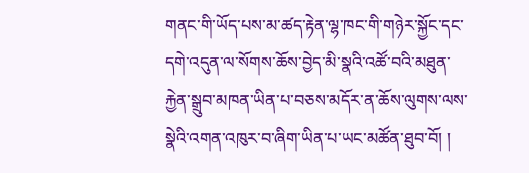གནང་གི་ཡོད་པས་མ་ཚད་རྟེན་ལྷ་ཁང་གི་གཉེར་སྐྱོང་དང་དགེ་འདུན་ལ་སོགས་ཆོས་བྱེད་མི་སྣའི་འཚོ་བའི་མཐུན་རྐྱེན་སྒྲུབ་མཁན་ཡིན་པ་བཅས་མདོར་ན་ཆོས་ལུགས་ལས་སྣེའི་འགན་འཁུར་བ་ཞིག་ཡིན་པ་ཡང་མཚོན་ཐུབ་བོ། །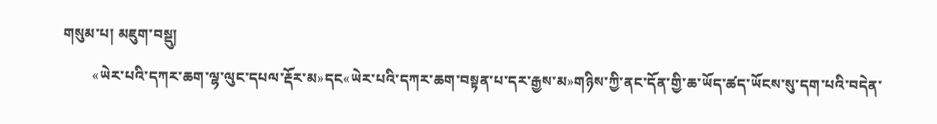གསུམ་པ། མཇུག་བསྡུ།
        «ཡེར་པའི་དཀར་ཆག་ལྷ་ལུང་དཔལ་རྡོར་མ»དང«ཡེར་པའི་དཀར་ཆག་བསྟན་པ་དར་རྒྱས་མ»གཉིས་ཀྱི་ནང་དོན་གྱི་ཆ་ཡོད་ཚད་ཡོངས་སུ་དག་པའི་བདེན་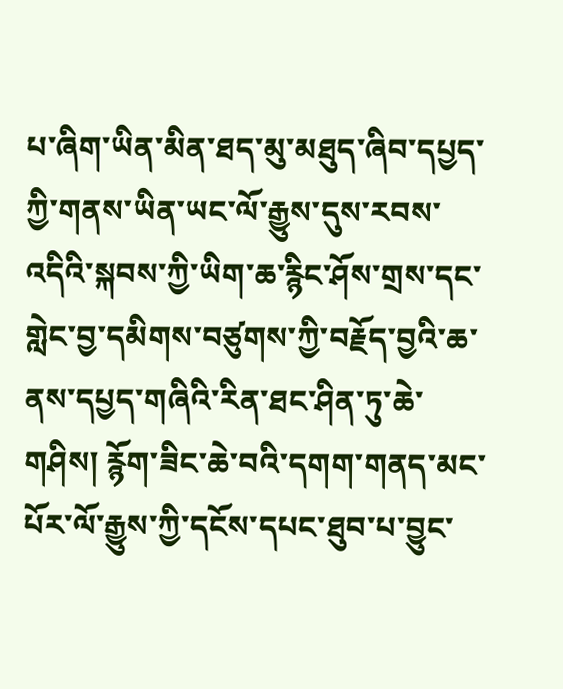པ་ཞིག་ཡིན་མིན་ཐད་མུ་མཐུད་ཞིབ་དཔྱད་ཀྱི་གནས་ཡིན་ཡང་ལོ་རྒྱུས་དུས་རབས་འདིའི་སྐབས་ཀྱི་ཡིག་ཆ་རྙིང་ཤོས་གྲས་དང་གླེང་བྱ་དམིགས་བཙུགས་ཀྱི་བརྗོད་བྱའི་ཆ་ནས་དཔྱད་གཞིའི་རིན་ཐང་ཤིན་ཏུ་ཆེ་གཤིས། རྙོག་ཟིང་ཆེ་བའི་དགག་གནད་མང་པོར་ལོ་རྒྱུས་ཀྱི་དངོས་དཔང་ཐུབ་པ་བྱུང་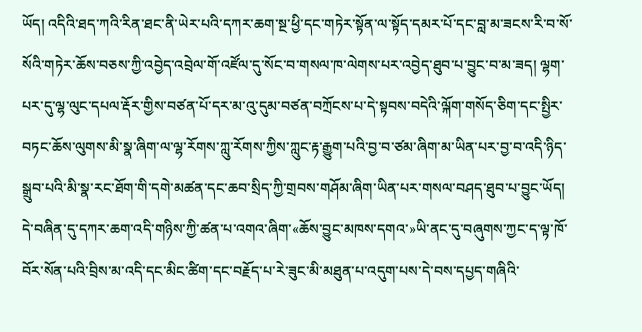ཡོད། འདིའི་ཐད་ཀའི་རིན་ཐང་ནི་ཡེར་པའི་དཀར་ཆག་སྔ་ཕྱི་དང་གཏེར་སྟོན་ལ་སྟོད་དམར་པོ་དང་བླ་མ་ཟངས་རི་བ་སོ་སོའི་གཏེར་ཆོས་བཅས་ཀྱི་འབྱེད་འབྲེལ་གོ་འཛོལ་དུ་སོང་བ་གསལ་ཁ་ལེགས་པར་འབྱེད་ཐུབ་པ་བྱུང་བ་མ་ཟད། ལྷག་པར་དུ་ལྷ་ལུང་དཔལ་རྡོར་གྱིས་བཙན་པོ་དར་མ་འུ་དུམ་བཙན་བཀྲོངས་པ་དེ་སྟབས་བདེའི་ལྐོག་གསོད་ཅིག་དང་སྤྱིར་བཏང་ཆོས་ལུགས་མི་སྣ་ཞིག་ལ་ལྷ་རོགས་ཀླུ་རོགས་ཀྱིས་ཀླུང་རྟ་རྒྱུག་པའི་བྱ་བ་ཙམ་ཞིག་མ་ཡིན་པར་བྱ་བ་འདི་ཉིད་སྒྲུབ་པའི་མི་སྣ་རང་ཐོག་གི་དགེ་མཚན་དང་ཆབ་སྲིད་ཀྱི་གྲབས་གཤོམ་ཞིག་ཡིན་པར་གསལ་བཤད་ཐུབ་པ་བྱུང་ཡོད། དེ་བཞིན་དུ་དཀར་ཆག་འདི་གཉིས་ཀྱི་ཚན་པ་འགའ་ཞིག་«ཆོས་བྱུང་མཁས་དགའ་»ཡི་ནང་དུ་བཞུགས་ཀྱང་ད་ལྟ་ཁོ་བོར་སོན་པའི་བྲིས་མ་འདི་དང་མིང་ཚིག་དང་བརྗོད་པ་རེ་ཟུང་མི་མཐུན་པ་འདུག་པས་དེ་བས་དཔྱད་གཞིའི་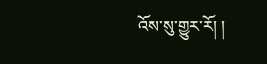འོས་སུ་གྱུར་རོ། །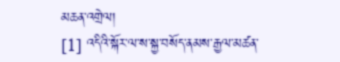མཆན་འགྲེལ།
[1] འདིའི་སྐོར་ལ་ས་སྐྱ་བསོད་ནམས་རྒྱལ་མཚན་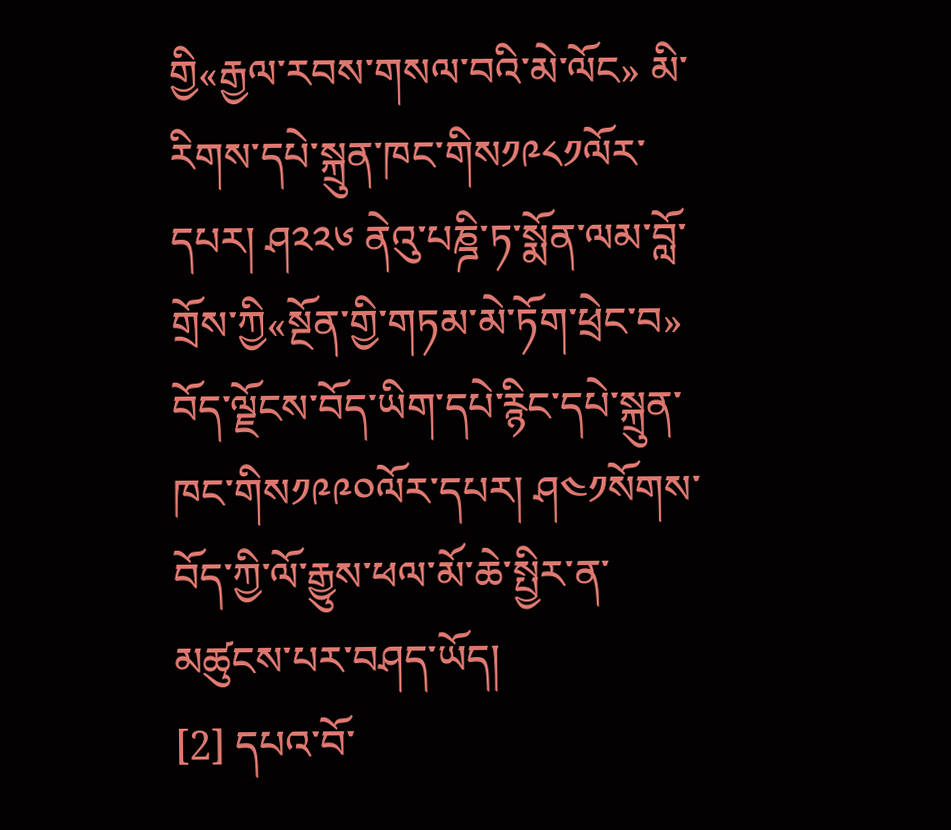གྱི«རྒྱལ་རབས་གསལ་བའི་མེ་ལོང» མི་རིགས་དཔེ་སྐྲུན་ཁང་གིས༡༩༨༡ལོར་དཔར། ཤ༢༢༦ ནེའུ་པཎྜི་ཏ་སྨོན་ལམ་བློ་གྲོས་ཀྱི«སྔོན་གྱི་གཏམ་མེ་ཏོག་ཕྲེང་བ» བོད་ལྗོངས་བོད་ཡིག་དཔེ་རྙིང་དཔེ་སྐྲུན་ཁང་གིས༡༩༩༠ལོར་དཔར། ཤ༤༡སོགས་བོད་ཀྱི་ལོ་རྒྱུས་ཕལ་མོ་ཆེ་སྤྱིར་ན་མཚུངས་པར་བཤད་ཡོད།
[2] དཔའ་བོ་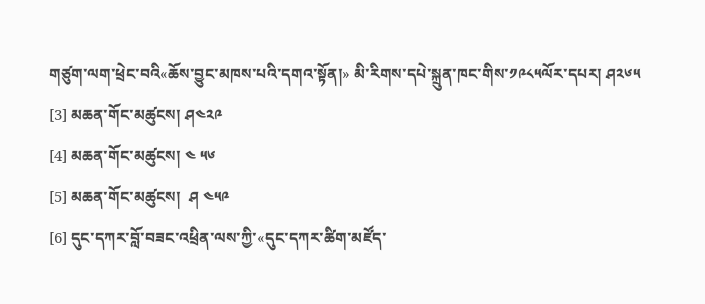གཙུག་ལག་ཕྲེང་བའི«ཆོས་བྱུང་མཁས་པའི་དགའ་སྟོན།» མི་རིགས་དཔེ་སྐྲུན་ཁང་གིས་༡༩༨༥ལོར་དཔར། ཤ༢༦༥
[3] མཆན་གོང་མཚུངས། ཤ༤༢༩
[4] མཆན་གོང་མཚུངས། ༤ ༥༦
[5] མཆན་གོང་མཚུངས།  ཤ ༤༥༩
[6] དུང་དཀར་བློ་བཟང་འཕྲིན་ལས་ཀྱི་«དུང་དཀར་ཚིག་མཛོད་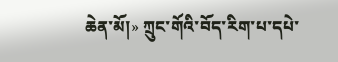ཆེན་མོ།» ཀྲུང་གོའི་བོད་རིག་པ་དཔེ་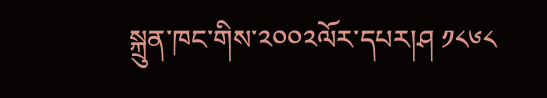སྐྲུན་ཁང་གིས་༢༠༠༢ལོར་དཔར།ཤ ༡༨༦༨